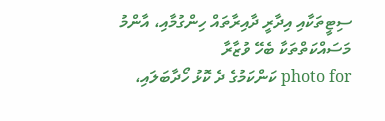ސިޓީތަކާއި އިދާރީ ދާއިރާތައް ހިންގުމާއި، އާންމު މަސައްކަތްތަކާ ބެހޭ ވުޒާރާ
photo for ކަންކަމުގެ ދެ ކޮޅު ހޯދާބަލައި،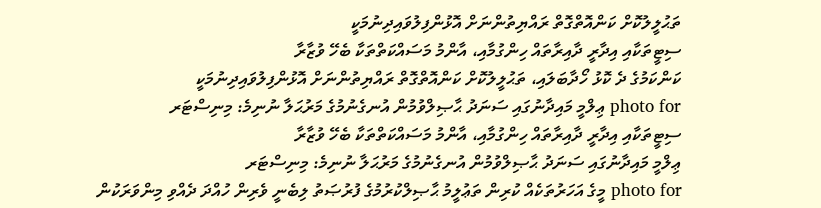ތަޙުލީލުކޮށް ކަންއޮތްގޮތް ރައްޔިތުންނަށް އޮޅުންފިލުވައިދިނުމަކީ
ސިޓީތަކާއި އިދާރީ ދާއިރާތައް ހިންގުމާއި، އާންމު މަސައްކަތްތަކާ ބެހޭ ވުޒާރާ
ކަންކަމުގެ ދެ ކޮޅު ހޯދާބަލައި، ތަޙުލީލުކޮށް ކަންއޮތްގޮތް ރައްޔިތުންނަށް އޮޅުންފިލުވައިދިނުމަކީ
photo for ޢިލްމީ މައިދާނުގައި ސަނަދު ޙާޞިލްވުމުން އުނގެނުމުގެ މަރުޙަލާ ނުނިމެ: މިނިސްޓަރ
ސިޓީތަކާއި އިދާރީ ދާއިރާތައް ހިންގުމާއި، އާންމު މަސައްކަތްތަކާ ބެހޭ ވުޒާރާ
ޢިލްމީ މައިދާނުގައި ސަނަދު ޙާޞިލްވުމުން އުނގެނުމުގެ މަރުޙަލާ ނުނިމެ: މިނިސްޓަރ
photo for މީގެ އަހަރުތަކެއް ކުރިން ތަޢުލީމު ޙާޞިލްކުރުމުގެ ފުރުޞަތު ލިބެނީ ވެރިން ހުއްދަ ދެއްވި މިންވަރަކުން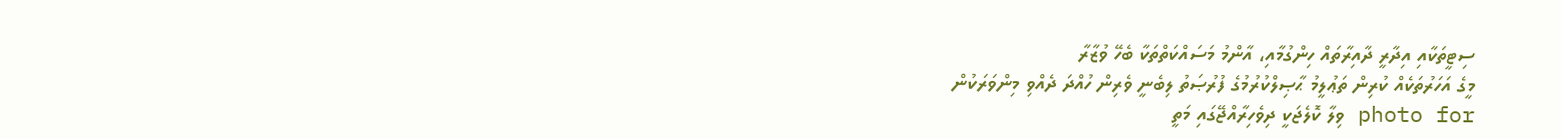ސިޓީތަކާއި އިދާރީ ދާއިރާތައް ހިންގުމާއި، އާންމު މަސައްކަތްތަކާ ބެހޭ ވުޒާރާ
މީގެ އަހަރުތަކެއް ކުރިން ތަޢުލީމު ޙާޞިލްކުރުމުގެ ފުރުޞަތު ލިބެނީ ވެރިން ހުއްދަ ދެއްވި މިންވަރަކުން
photo for ވިލާ ކޮލެޖަކީ ދިވެހިރާއްޖޭގައި މަތީ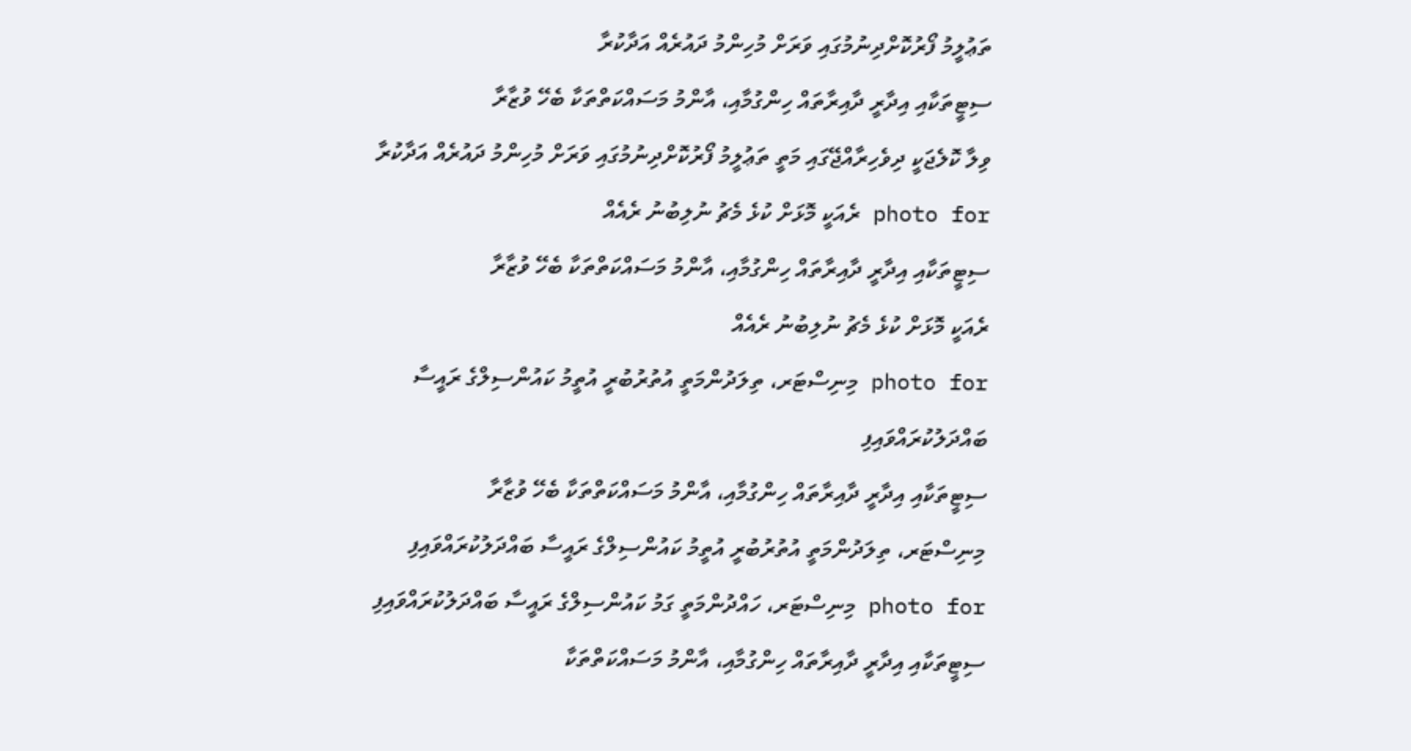ތަޢުލީމު ފޯރުކޮށްދިނުމުގައި ވަރަށް މުހިންމު ދައުރެއް އަދާކުރާ
ސިޓީތަކާއި އިދާރީ ދާއިރާތައް ހިންގުމާއި، އާންމު މަސައްކަތްތަކާ ބެހޭ ވުޒާރާ
ވިލާ ކޮލެޖަކީ ދިވެހިރާއްޖޭގައި މަތީ ތަޢުލީމު ފޯރުކޮށްދިނުމުގައި ވަރަށް މުހިންމު ދައުރެއް އަދާކުރާ
photo for ރެއަކީ މޮޅަށް ކުޅެ މެޗު ނުލިބުނު ރެއެއް
ސިޓީތަކާއި އިދާރީ ދާއިރާތައް ހިންގުމާއި، އާންމު މަސައްކަތްތަކާ ބެހޭ ވުޒާރާ
ރެއަކީ މޮޅަށް ކުޅެ މެޗު ނުލިބުނު ރެއެއް
photo for މިނިސްޓަރ، ތިލަދުންމަތީ އުތުރުބުރީ އުތީމު ކައުންސިލްގެ ރައީސާ ބައްދަލުކުރައްވައިފި
ސިޓީތަކާއި އިދާރީ ދާއިރާތައް ހިންގުމާއި، އާންމު މަސައްކަތްތަކާ ބެހޭ ވުޒާރާ
މިނިސްޓަރ، ތިލަދުންމަތީ އުތުރުބުރީ އުތީމު ކައުންސިލްގެ ރައީސާ ބައްދަލުކުރައްވައިފި
photo for މިނިސްޓަރ، ހައްދުންމަތީ ގަމު ކައުންސިލްގެ ރައީސާ ބައްދަލުކުރައްވައިފި
ސިޓީތަކާއި އިދާރީ ދާއިރާތައް ހިންގުމާއި، އާންމު މަސައްކަތްތަކާ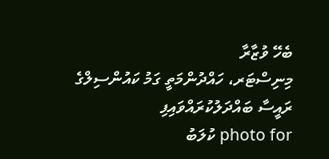ބެހޭ ވުޒާރާ
މިނިސްޓަރ، ހައްދުންމަތީ ގަމު ކައުންސިލްގެ ރައީސާ ބައްދަލުކުރައްވައިފި
photo for ކުލަބު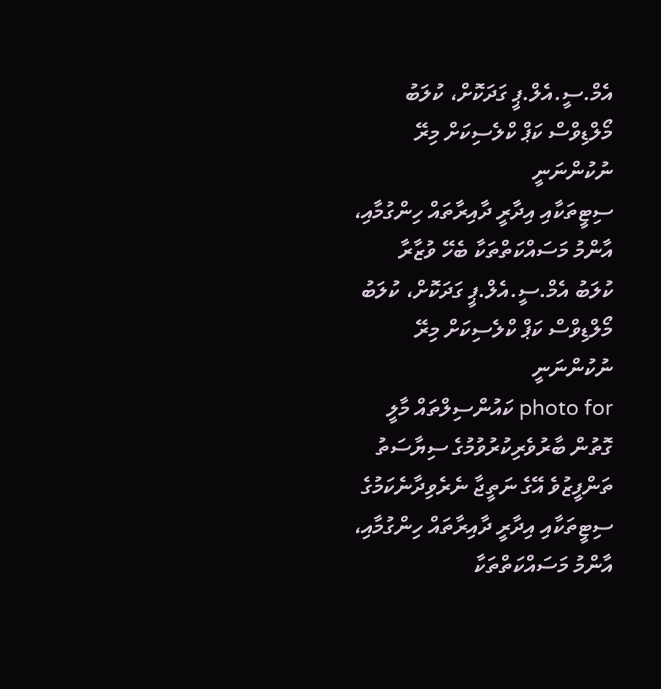އެމް.ސީ.އެލް.ޕީ ގަދަކޮށް، ކުލަބު މޯލްޑިވްސް ކަޕް ކްލެސިކަށް މިރޭ ނުކުންނަނީ
ސިޓީތަކާއި އިދާރީ ދާއިރާތައް ހިންގުމާއި، އާންމު މަސައްކަތްތަކާ ބެހޭ ވުޒާރާ
ކުލަބު އެމް.ސީ.އެލް.ޕީ ގަދަކޮށް، ކުލަބު މޯލްޑިވްސް ކަޕް ކްލެސިކަށް މިރޭ ނުކުންނަނީ
photo for ކައުންސިލްތައް މާލީ ގޮތުން ބާރުވެރިކުރުވުމުގެ ސިޔާސަތު ތަންފީޒުވެ އޭގެ ނަތީޖާ ނެރެވިދާނެކަމުގެ
ސިޓީތަކާއި އިދާރީ ދާއިރާތައް ހިންގުމާއި، އާންމު މަސައްކަތްތަކާ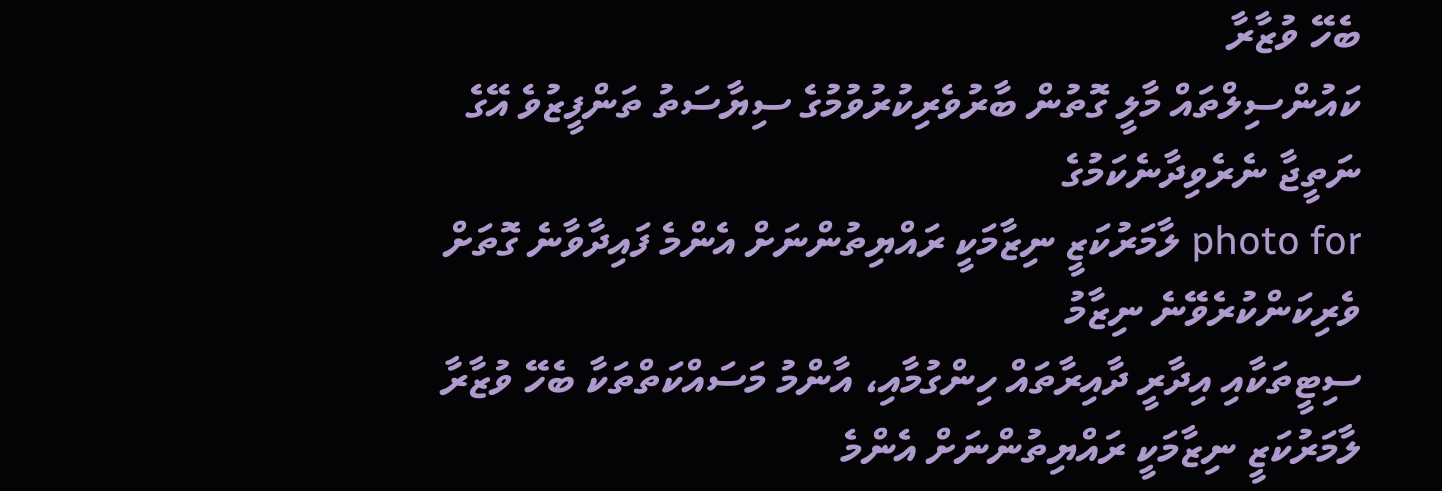ބެހޭ ވުޒާރާ
ކައުންސިލްތައް މާލީ ގޮތުން ބާރުވެރިކުރުވުމުގެ ސިޔާސަތު ތަންފީޒުވެ އޭގެ ނަތީޖާ ނެރެވިދާނެކަމުގެ
photo for ލާމަރުކަޒީ ނިޒާމަކީ ރައްޔިތުންނަށް އެންމެ ފައިދާވާނެ ގޮތަށް ވެރިކަންކުރެވޭނެ ނިޒާމު
ސިޓީތަކާއި އިދާރީ ދާއިރާތައް ހިންގުމާއި، އާންމު މަސައްކަތްތަކާ ބެހޭ ވުޒާރާ
ލާމަރުކަޒީ ނިޒާމަކީ ރައްޔިތުންނަށް އެންމެ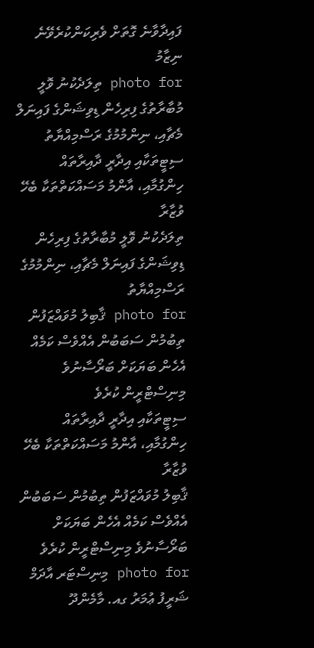ފައިދާވާނެ ގޮތަށް ވެރިކަންކުރެވޭނެ ނިޒާމު
photo for ތިލަދެކުނު ވޮލީ މުބާރާތުގެ ފިރިހެން ޑިވިޝަންގެ ފައިނަލް މެޗާއި، ނިންމުމުގެ ރަސްމިއްޔާތު
ސިޓީތަކާއި އިދާރީ ދާއިރާތައް ހިންގުމާއި، އާންމު މަސައްކަތްތަކާ ބެހޭ ވުޒާރާ
ތިލަދެކުނު ވޮލީ މުބާރާތުގެ ފިރިހެން ޑިވިޝަންގެ ފައިނަލް މެޗާއި، ނިންމުމުގެ ރަސްމިއްޔާތު
photo for ޤާބިލު މުވައްޒަފުން ތިބުމުން ސަބަބުން އެއްވެސް ކަމެއް އެހެން ބަޔަކަށް ބަރޯސާނުވެ މިނިސްޓްރީން ކުރެވެ
ސިޓީތަކާއި އިދާރީ ދާއިރާތައް ހިންގުމާއި، އާންމު މަސައްކަތްތަކާ ބެހޭ ވުޒާރާ
ޤާބިލު މުވައްޒަފުން ތިބުމުން ސަބަބުން އެއްވެސް ކަމެއް އެހެން ބަޔަކަށް ބަރޯސާނުވެ މިނިސްޓްރީން ކުރެވެ
photo for މިނިސްޓަރ އާދަމް ޝަރީފު ޢުމަރު ގއ. މާމެންދޫ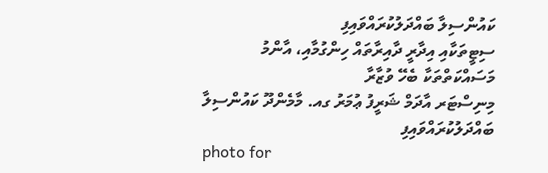ކައުންސިލާ ބައްދަލުކުރައްވައިފި
ސިޓީތަކާއި އިދާރީ ދާއިރާތައް ހިންގުމާއި، އާންމު މަސައްކަތްތަކާ ބެހޭ ވުޒާރާ
މިނިސްޓަރ އާދަމް ޝަރީފު ޢުމަރު ގއ. މާމެންދޫ ކައުންސިލާ ބައްދަލުކުރައްވައިފި
photo for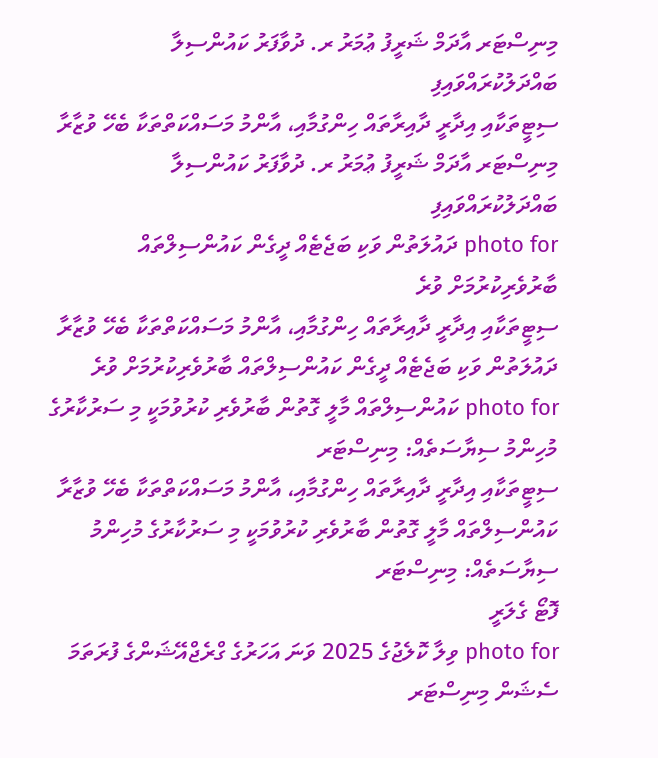މިނިސްޓަރ އާދަމް ޝަރީފު ޢުމަރު ރ. ދުވާފަރު ކައުންސިލާ ބައްދަލުކުރައްވައިފި
ސިޓީތަކާއި އިދާރީ ދާއިރާތައް ހިންގުމާއި، އާންމު މަސައްކަތްތަކާ ބެހޭ ވުޒާރާ
މިނިސްޓަރ އާދަމް ޝަރީފު ޢުމަރު ރ. ދުވާފަރު ކައުންސިލާ ބައްދަލުކުރައްވައިފި
photo for ދައުލަތުން ވަކި ބަޖެޓެއް ދީގެން ކައުންސިލްތައް  ބާރުވެރިކުރުމަށް ވުރެ
ސިޓީތަކާއި އިދާރީ ދާއިރާތައް ހިންގުމާއި، އާންމު މަސައްކަތްތަކާ ބެހޭ ވުޒާރާ
ދައުލަތުން ވަކި ބަޖެޓެއް ދީގެން ކައުންސިލްތައް ބާރުވެރިކުރުމަށް ވުރެ
photo for ކައުންސިލްތައް މާލީ ގޮތުން ބާރުވެރި ކުރުވުމަކީ މި ސަރުކާރުގެ މުހިންމު ސިޔާސަތެއް: މިނިސްޓަރ
ސިޓީތަކާއި އިދާރީ ދާއިރާތައް ހިންގުމާއި، އާންމު މަސައްކަތްތަކާ ބެހޭ ވުޒާރާ
ކައުންސިލްތައް މާލީ ގޮތުން ބާރުވެރި ކުރުވުމަކީ މި ސަރުކާރުގެ މުހިންމު ސިޔާސަތެއް: މިނިސްޓަރ
ފޮޓޯ ގެލަރީ
photo for ވިލާ ކޮލެޖުގެ 2025 ވަނަ އަހަރުގެ ގްރެޖްއޭޝަންގެ ފުރަތަމަ ސެޝަން މިނިސްޓަރ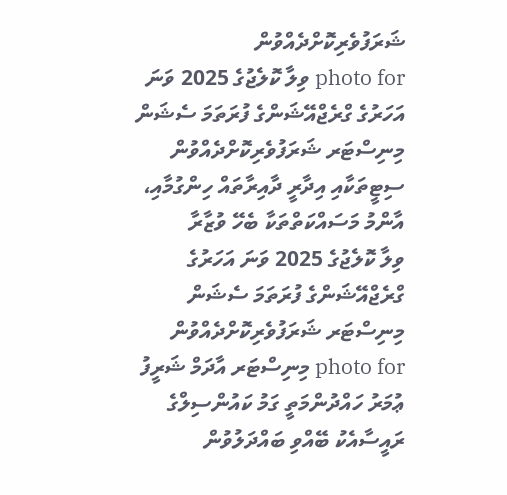ޝަރަފުވެރިކޮށްދެއްވުން
photo for ވިލާ ކޮލެޖުގެ 2025 ވަނަ އަހަރުގެ ގްރެޖްއޭޝަންގެ ފުރަތަމަ ސެޝަން މިނިސްޓަރ ޝަރަފުވެރިކޮށްދެއްވުން
ސިޓީތަކާއި އިދާރީ ދާއިރާތައް ހިންގުމާއި، އާންމު މަސައްކަތްތަކާ ބެހޭ ވުޒާރާ
ވިލާ ކޮލެޖުގެ 2025 ވަނަ އަހަރުގެ ގްރެޖްއޭޝަންގެ ފުރަތަމަ ސެޝަން މިނިސްޓަރ ޝަރަފުވެރިކޮށްދެއްވުން
photo for މިނިސްޓަރ އާދަމް ޝަރީފު ޢުމަރު ހައްދުންމަތީ ގަމު ކައުންސިލްގެ ރައީސާއެކު ބޭއްވި ބައްދަލުވުން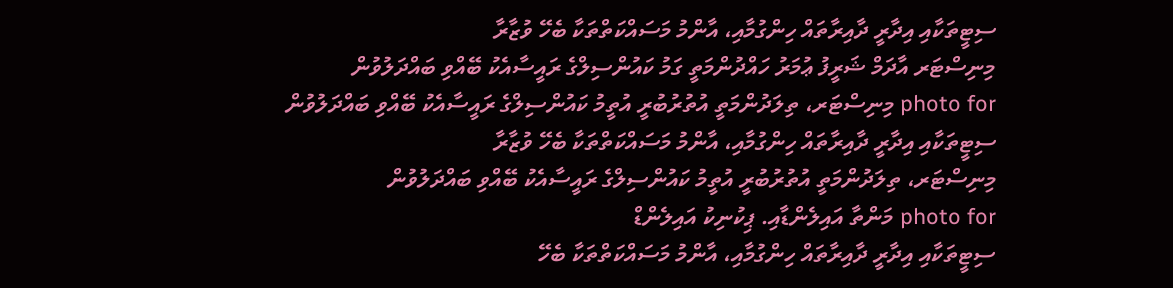ސިޓީތަކާއި އިދާރީ ދާއިރާތައް ހިންގުމާއި، އާންމު މަސައްކަތްތަކާ ބެހޭ ވުޒާރާ
މިނިސްޓަރ އާދަމް ޝަރީފު ޢުމަރު ހައްދުންމަތީ ގަމު ކައުންސިލްގެ ރައީސާއެކު ބޭއްވި ބައްދަލުވުން
photo for މިނިސްޓަރ، ތިލަދުންމަތީ އުތުރުބުރީ އުތީމު ކައުންސިލްގެ ރައީސާއެކު ބޭއްވި ބައްދަލުވުން
ސިޓީތަކާއި އިދާރީ ދާއިރާތައް ހިންގުމާއި، އާންމު މަސައްކަތްތަކާ ބެހޭ ވުޒާރާ
މިނިސްޓަރ، ތިލަދުންމަތީ އުތުރުބުރީ އުތީމު ކައުންސިލްގެ ރައީސާއެކު ބޭއްވި ބައްދަލުވުން
photo for މަންތާ އައިލެންޑާއި. ޕިކުނިކު އައިލެންޑް
ސިޓީތަކާއި އިދާރީ ދާއިރާތައް ހިންގުމާއި، އާންމު މަސައްކަތްތަކާ ބެހޭ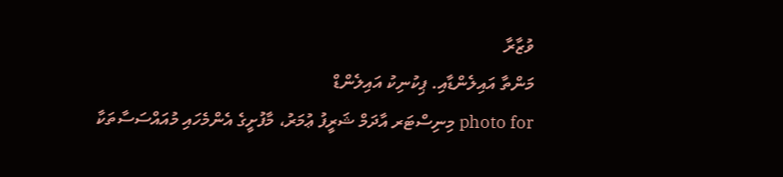ވުޒާރާ
މަންތާ އައިލެންޑާއި. ޕިކުނިކު އައިލެންޑް
photo for މިނިސްޓަރ އާދަމް ޝަރީފު ޢުމަރު، މާފުށީގެ އެންމެހައި މުއައްސަސާތަކާ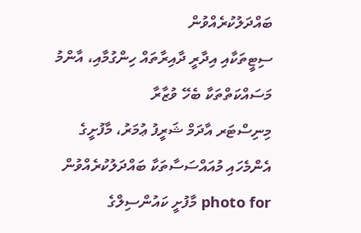ބައްދަލުކުރެއްވުން
ސިޓީތަކާއި އިދާރީ ދާއިރާތައް ހިންގުމާއި، އާންމު މަސައްކަތްތަކާ ބެހޭ ވުޒާރާ
މިނިސްޓަރ އާދަމް ޝަރީފު ޢުމަރު، މާފުށީގެ އެންމެހައި މުއައްސަސާތަކާ ބައްދަލުކުރެއްވުން
photo for މާފުށީ ކައުންސިލްގެ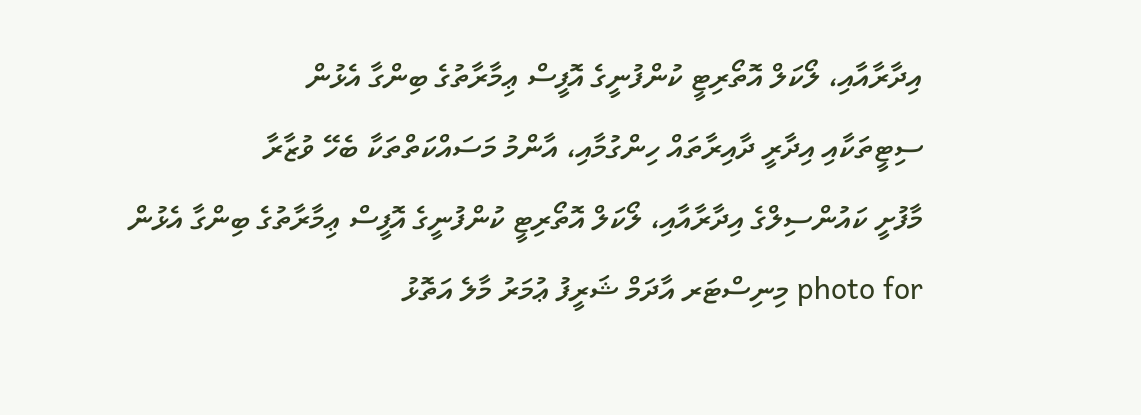އިދާރާއާއި، ލޯކަލް އޮތޯރިޓީ ކުންފުނީގެ އޮފީސް ޢިމާރާތުގެ ބިންގާ އެޅުން
ސިޓީތަކާއި އިދާރީ ދާއިރާތައް ހިންގުމާއި، އާންމު މަސައްކަތްތަކާ ބެހޭ ވުޒާރާ
މާފުށީ ކައުންސިލްގެ އިދާރާއާއި، ލޯކަލް އޮތޯރިޓީ ކުންފުނީގެ އޮފީސް ޢިމާރާތުގެ ބިންގާ އެޅުން
photo for މިނިސްޓަރ އާދަމް ޝަރީފު ޢުމަރު މާލެ އަތޮޅު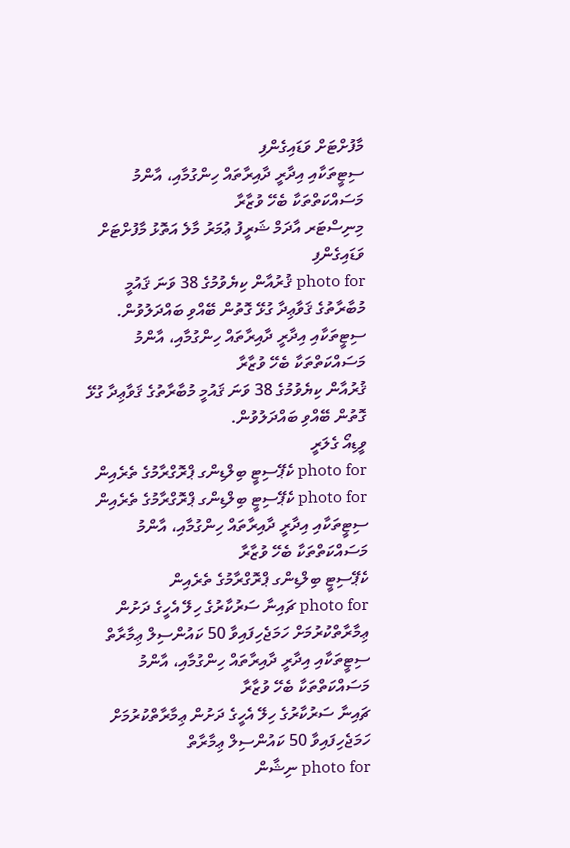މާފުށްޓަށް ވަޑައިގެންފި
ސިޓީތަކާއި އިދާރީ ދާއިރާތައް ހިންގުމާއި، އާންމު މަސައްކަތްތަކާ ބެހޭ ވުޒާރާ
މިނިސްޓަރ އާދަމް ޝަރީފު ޢުމަރު މާލެ އަތޮޅު މާފުށްޓަށް ވަޑައިގެންފި
photo for ޤުރުއާން ކިޔެވުމުގެ 38 ވަނަ ޤައުމީ މުބާރާތުގެ ޤަވާޢިދާ ގުޅޭ ގޮތުން ބޭއްވި ބައްދަލުވުން.
ސިޓީތަކާއި އިދާރީ ދާއިރާތައް ހިންގުމާއި، އާންމު މަސައްކަތްތަކާ ބެހޭ ވުޒާރާ
ޤުރުއާން ކިޔެވުމުގެ 38 ވަނަ ޤައުމީ މުބާރާތުގެ ޤަވާޢިދާ ގުޅޭ ގޮތުން ބޭއްވި ބައްދަލުވުން.
ވީޑިއޯ ގެލަރީ
photo for ކެޕޭސިޓީ ބިލްޑިންގ ޕްރޮގްރާމުގެ ތެރެއިން
photo for ކެޕޭސިޓީ ބިލްޑިންގ ޕްރޮގްރާމުގެ ތެރެއިން
ސިޓީތަކާއި އިދާރީ ދާއިރާތައް ހިންގުމާއި، އާންމު މަސައްކަތްތަކާ ބެހޭ ވުޒާރާ
ކެޕޭސިޓީ ބިލްޑިންގ ޕްރޮގްރާމުގެ ތެރެއިން
photo for ޗައިނާ ސަރުކާރުގެ ހިލޭ އެހީގެ ދަށުން ޢިމާރާތްކުރުމަށް ހަމަޖެހިފައިވާ 50 ކައުންސިލް ޢިމާރާތް
ސިޓީތަކާއި އިދާރީ ދާއިރާތައް ހިންގުމާއި، އާންމު މަސައްކަތްތަކާ ބެހޭ ވުޒާރާ
ޗައިނާ ސަރުކާރުގެ ހިލޭ އެހީގެ ދަށުން ޢިމާރާތްކުރުމަށް ހަމަޖެހިފައިވާ 50 ކައުންސިލް ޢިމާރާތް
photo for ނިޝާން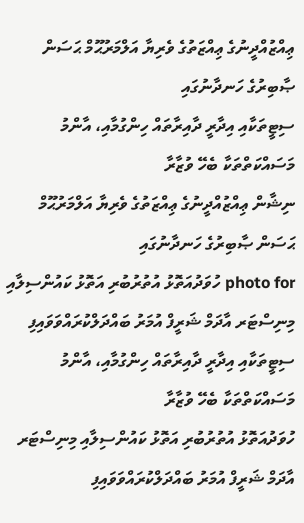ޢިއްޒުއްދީނުގެ ޢިއްޒަތުގެ ވެރިޔާ އަލްމަރުޙޫމް ޙަސަން ޞާބިރުގެ ހަނދާނުގައި
ސިޓީތަކާއި އިދާރީ ދާއިރާތައް ހިންގުމާއި، އާންމު މަސައްކަތްތަކާ ބެހޭ ވުޒާރާ
ނިޝާން ޢިއްޒުއްދީނުގެ ޢިއްޒަތުގެ ވެރިޔާ އަލްމަރުޙޫމް ޙަސަން ޞާބިރުގެ ހަނދާނުގައި
photo for ހުވަދުއަތޮޅު އުތުރުބުރި އަތޮޅު ކައުންސިލާއި މިނިސްޓަރ އާދަމް ޝަރީފް އުމަރު ބައްދަލްކުރައްވަވައިފި
ސިޓީތަކާއި އިދާރީ ދާއިރާތައް ހިންގުމާއި، އާންމު މަސައްކަތްތަކާ ބެހޭ ވުޒާރާ
ހުވަދުއަތޮޅު އުތުރުބުރި އަތޮޅު ކައުންސިލާއި މިނިސްޓަރ އާދަމް ޝަރީފް އުމަރު ބައްދަލްކުރައްވަވައިފި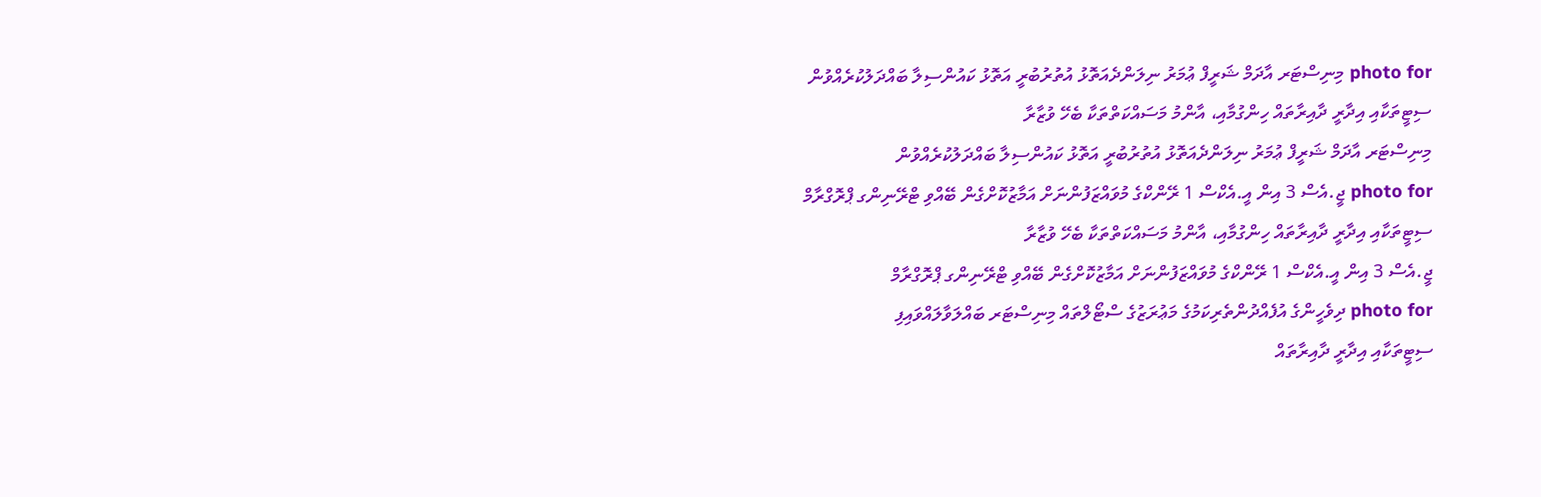photo for މިނިސްޓަރ އާދަމް ޝަރީފް ޢުމަރު ނިލަންދެއަތޮޅު އުތުރުބުރީ އަތޮޅު ކައުންސިލާ ބައްދަލުކުރެއްވުން
ސިޓީތަކާއި އިދާރީ ދާއިރާތައް ހިންގުމާއި، އާންމު މަސައްކަތްތަކާ ބެހޭ ވުޒާރާ
މިނިސްޓަރ އާދަމް ޝަރީފް ޢުމަރު ނިލަންދެއަތޮޅު އުތުރުބުރީ އަތޮޅު ކައުންސިލާ ބައްދަލުކުރެއްވުން
photo for ޖީ.އެސް 3 އިން އީ.އެކްސް 1 ރޭންކްގެ މުވައްޒަފުންނަށް އަމާޒުކޮށްގެން ބޭއްވި ޓްރޭނިންގ ޕްރޮގްރާމް
ސިޓީތަކާއި އިދާރީ ދާއިރާތައް ހިންގުމާއި، އާންމު މަސައްކަތްތަކާ ބެހޭ ވުޒާރާ
ޖީ.އެސް 3 އިން އީ.އެކްސް 1 ރޭންކްގެ މުވައްޒަފުންނަށް އަމާޒުކޮށްގެން ބޭއްވި ޓްރޭނިންގ ޕްރޮގްރާމް
photo for ދިވެހީންގެ އުފެއްދުންތެރިކަމުގެ މަޢުރަޒުގެ ސްޓޯލްތައް މިނިސްޓަރ ބައްލަވާލައްވައިފި
ސިޓީތަކާއި އިދާރީ ދާއިރާތައް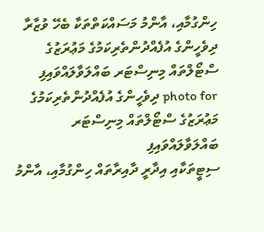ހިންގުމާއި، އާންމު މަސައްކަތްތަކާ ބެހޭ ވުޒާރާ
ދިވެހީންގެ އުފެއްދުންތެރިކަމުގެ މަޢުރަޒުގެ ސްޓޯލްތައް މިނިސްޓަރ ބައްލަވާލައްވައިފި
photo for ދިވެހީންގެ އުފެއްދުންތެރިކަމުގެ މަޢުރަޒުގެ ސްޓޯލްތައް މިނިސްޓަރ ބައްލަވާލައްވައިފި
ސިޓީތަކާއި އިދާރީ ދާއިރާތައް ހިންގުމާއި، އާންމު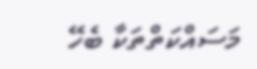މަސައްކަތްތަކާ ބެހޭ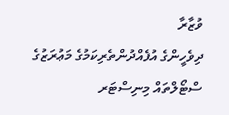ވުޒާރާ
ދިވެހީންގެ އުފެއްދުންތެރިކަމުގެ މަޢުރަޒުގެ ސްޓޯލްތައް މިނިސްޓަރ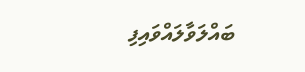ބައްލަވާލައްވައިފި